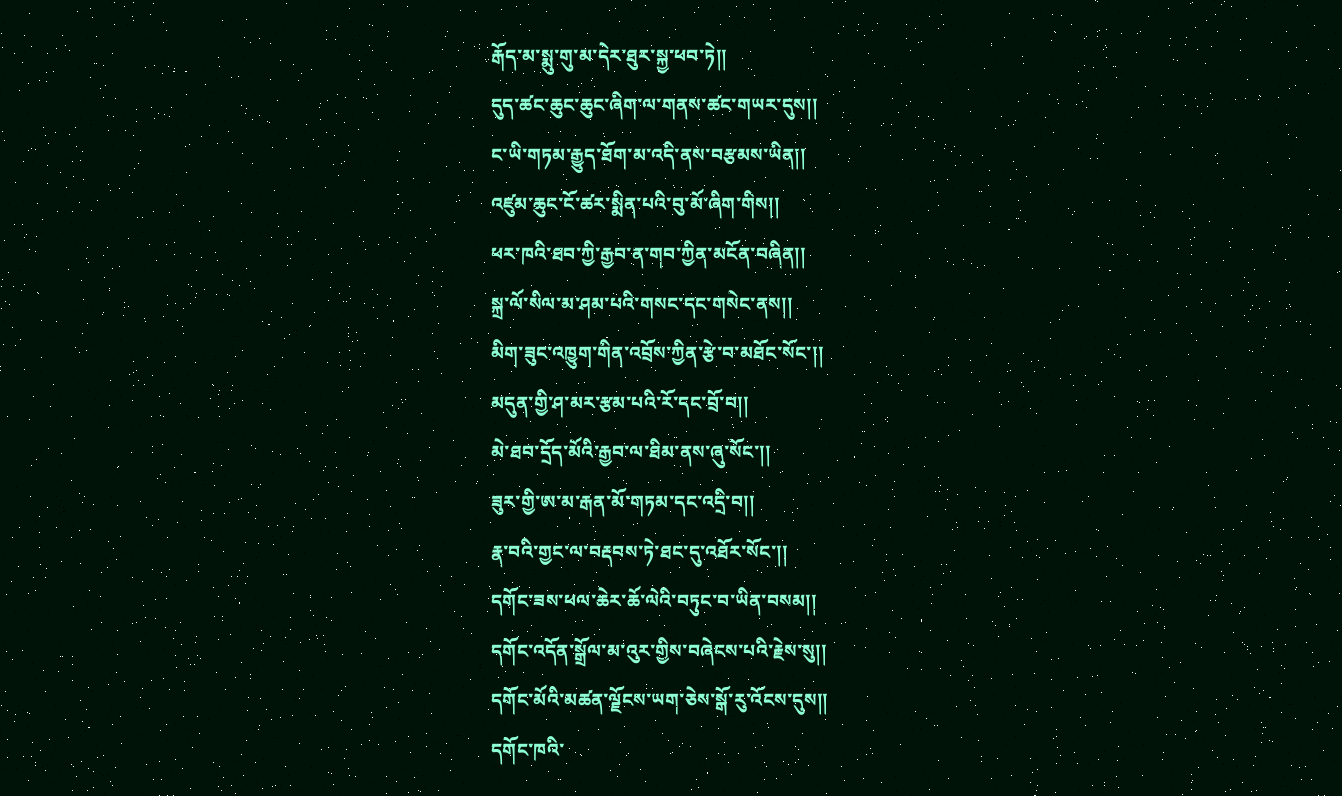རྒོད་མ་སྨུ་གུ་མ་དེར་ཐུར་སྐྱ་ཕབ་ཏེ།།
དུད་ཚང་ཆུང་ཆུང་ཞིག་ལ་གནས་ཚང་གཡར་དུས།།
ང་ཡི་གཏམ་རྒྱུད་ཐོག་མ་འདི་ནས་བརྩམས་ཡིན།།
འཛུམ་ཆུང་ངོ་ཚར་སྨིན་པའི་བུ་མོ་ཞིག་གིས།།
ཕར་ཁའི་ཐབ་ཀྱི་རྒྱབ་ན་གབ་ཀྱིན་མངོན་བཞིན།།
སྐྲ་ལོ་སིལ་མ་ཤམ་པའི་གསང་དང་གསེང་ནས།།
མིག་ཟུང་འཁྱུག་གིན་འབྲོས་ཀྱིན་རྩེ་བ་མཐོང་སོང་།།
མདུན་གྱི་ཤ་མར་རྩམ་པའི་རོ་དང་བྲོ་བ།།
མེ་ཐབ་དྲོད་མོའི་རྒྱབ་ལ་ཐིམ་ནས་ཞུ་སོང་།།
ཟུར་གྱི་ཨ་མ་རྒན་མོ་གཏམ་དང་འདྲི་བ།།
རྣ་བའི་གྱང་ལ་བརྡབས་ཏེ་ཐང་དུ་འཐོར་སོང་།།
དགོང་ཟས་ཕལ་ཆེར་ཆོ་ལེའི་བཏུང་བ་ཡིན་བསམ།།
དགོང་འདོན་སྒྲོལ་མ་འུར་གྱིས་བཞེངས་པའི་རྗེས་སུ།།
དགོང་མོའི་མཚན་ལྗོངས་ཡག་ཅེས་སྒོ་རུ་འོངས་དུས།།
དགོང་ཁའི་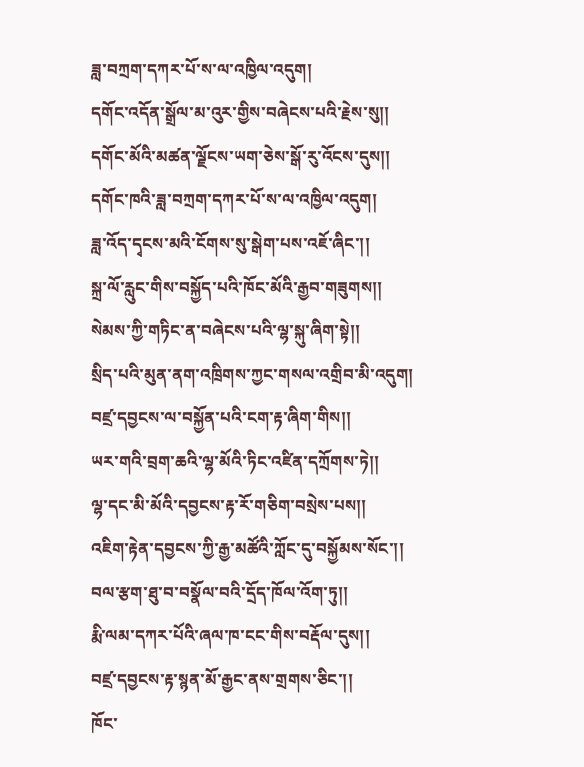ཟླ་བཀྲག་དཀར་པོ་ས་ལ་འཁྱིལ་འདུག།
དགོང་འདོན་སྒྲོལ་མ་འུར་གྱིས་བཞེངས་པའི་རྗེས་སུ།།
དགོང་མོའི་མཚན་ལྗོངས་ཡག་ཅེས་སྒོ་རུ་འོངས་དུས།།
དགོང་ཁའི་ཟླ་བཀྲག་དཀར་པོ་ས་ལ་འཁྱིལ་འདུག།
ཟླ་འོད་དྭངས་མའི་ངོགས་སུ་སྒེག་པས་འཇོ་ཞིང་།།
སྐྲ་ལོ་རླུང་གིས་བསྐྱོད་པའི་ཁོང་མོའི་རྒྱབ་གཟུགས།།
སེམས་ཀྱི་གཏིང་ན་བཞེངས་པའི་ལྷ་སྐུ་ཞིག་སྟེ།།
སྲིད་པའི་མུན་ནག་འཁྲིགས་ཀྱང་གསལ་འགྲིབ་མི་འདུག།
བཛྲ་དབྱངས་ལ་བསྐྱོན་པའི་ངག་རྟ་ཞིག་གིས།།
ཡར་གའི་བྲག་ཆའི་ལྷ་མོའི་ཏིང་འཛིན་དཀྲོགས་ཏེ།།
ལྷ་དང་མི་མོའི་དབྱངས་རྟ་རོ་གཅིག་བསྲེས་པས།།
འཇིག་རྟེན་དབྱངས་ཀྱི་རྒྱ་མཚོའི་ཀློང་དུ་བསྐྱོམས་སོང་།།
བལ་རྩག་ཐུ་བ་བསྣོལ་བའི་དྲོད་ཁོལ་འོག་ཏུ།།
རྨི་ལམ་དཀར་པོའི་ཞལ་ཁ་ངང་གིས་བརྡོལ་དུས།།
བཛྲ་དབྱངས་རྟ་སྙན་མོ་རྒྱང་ནས་གྲགས་ཅིང་།།
ཁོང་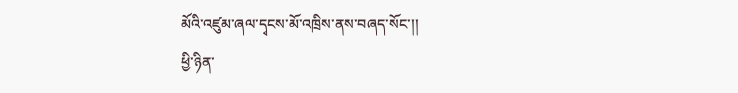མོའི་འཛུམ་ཞལ་དྭངས་མོ་འཁྲིས་ནས་བཞད་སོང་།།
ཕྱི་ཉིན་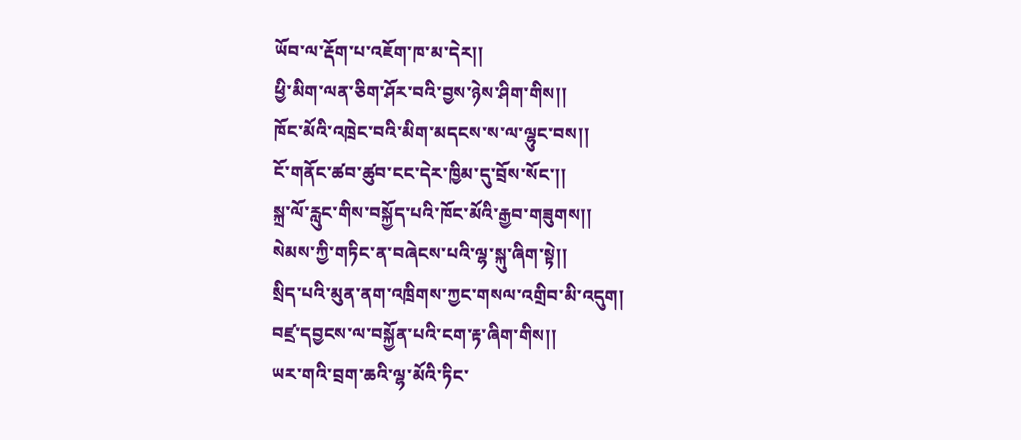ཡོབ་ལ་རྡོག་པ་འཇོག་ཁ་མ་དེར།།
ཕྱི་མིག་ལན་ཅིག་ཤོར་བའི་བྱས་ཉེས་ཤིག་གིས།།
ཁོང་མོའི་འཁྲེང་བའི་མིག་མདངས་ས་ལ་ལྷུང་བས།།
ངོ་གནོང་ཚབ་ཚུབ་ངང་དེར་ཁྱིམ་དུ་བྲོས་སོང་།།
སྐྲ་ལོ་རླུང་གིས་བསྐྱོད་པའི་ཁོང་མོའི་རྒྱབ་གཟུགས།།
སེམས་ཀྱི་གཏིང་ན་བཞེངས་པའི་ལྷ་སྐུ་ཞིག་སྟེ།།
སྲིད་པའི་མུན་ནག་འཁྲིགས་ཀྱང་གསལ་འགྲིབ་མི་འདུག།
བཛྲ་དབྱངས་ལ་བསྐྱོན་པའི་ངག་རྟ་ཞིག་གིས།།
ཡར་གའི་བྲག་ཆའི་ལྷ་མོའི་ཏིང་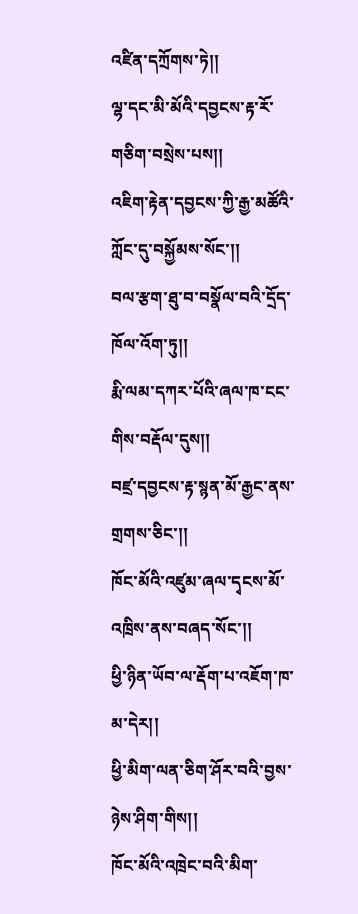འཛིན་དཀྲོགས་ཏེ།།
ལྷ་དང་མི་མོའི་དབྱངས་རྟ་རོ་གཅིག་བསྲེས་པས།།
འཇིག་རྟེན་དབྱངས་ཀྱི་རྒྱ་མཚོའི་ཀློང་དུ་བསྐྱོམས་སོང་།།
བལ་རྩག་ཐུ་བ་བསྣོལ་བའི་དྲོད་ཁོལ་འོག་ཏུ།།
རྨི་ལམ་དཀར་པོའི་ཞལ་ཁ་ངང་གིས་བརྡོལ་དུས།།
བཛྲ་དབྱངས་རྟ་སྙན་མོ་རྒྱང་ནས་གྲགས་ཅིང་།།
ཁོང་མོའི་འཛུམ་ཞལ་དྭངས་མོ་འཁྲིས་ནས་བཞད་སོང་།།
ཕྱི་ཉིན་ཡོབ་ལ་རྡོག་པ་འཇོག་ཁ་མ་དེར།།
ཕྱི་མིག་ལན་ཅིག་ཤོར་བའི་བྱས་ཉེས་ཤིག་གིས།།
ཁོང་མོའི་འཁྲེང་བའི་མིག་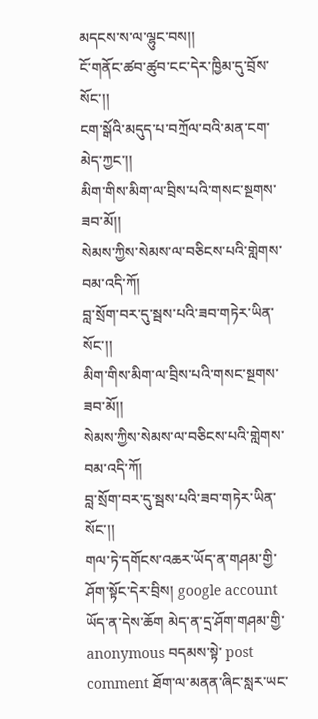མདངས་ས་ལ་ལྷུང་བས།།
ངོ་གནོང་ཚབ་ཚུབ་ངང་དེར་ཁྱིམ་དུ་བྲོས་སོང་།།
ངག་སྒོའི་མདུད་པ་བཀྲོལ་བའི་མན་ངག་མེད་ཀྱང་།།
མིག་གིས་མིག་ལ་བྲིས་པའི་གསང་སྔགས་ཟབ་མོ།།
སེམས་ཀྱིས་སེམས་ལ་བཅིངས་པའི་གླེགས་བམ་འདི་ཀོ།
བླ་སྲོག་བར་དུ་སྦས་པའི་ཟབ་གཏེར་ཡིན་སོང་།།
མིག་གིས་མིག་ལ་བྲིས་པའི་གསང་སྔགས་ཟབ་མོ།།
སེམས་ཀྱིས་སེམས་ལ་བཅིངས་པའི་གླེགས་བམ་འདི་ཀོ།
བླ་སྲོག་བར་དུ་སྦས་པའི་ཟབ་གཏེར་ཡིན་སོང་།།
གལ་ཏེ་དགོངས་འཆར་ཡོད་ན་གཤམ་གྱི་ཤོག་སྟོང་དེར་བྲིས། google account ཡོད་ན་དེས་ཆོག མེད་ན་དྲ་ཤོག་གཤམ་གྱི་ anonymous བདམས་སྟེ་ post comment ཐོག་ལ་མནན་ཞིང་སླར་ཡང་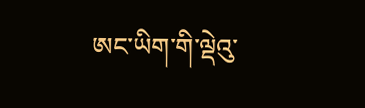ཨང་ཡིག་གི་ལྡེའུ་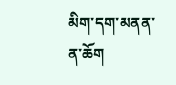མིག་དག་མནན་ན་ཆོག